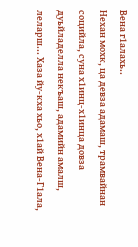Вена г1алахь..
Нехан мохк, ца девза адамаш, трамвайнан социйла, суна х1инц-х1инца довза дуьйладелла некъаш, адамийн амалш, леларш... Хаза йу-кха хьо, х1ай Вена-Г1ала,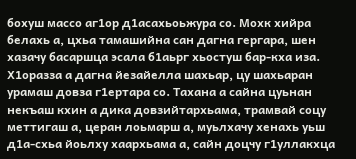бохуш массо аг1ор д1асахьоьжура со. Мохк хийра белахь а, цхьа тамашийна сан дагна гергара, шен хазачу басаршца эсала б1аьрг хьостуш бар-кха иза. Х1оразза а дагна йезайелла шахьар, цу шахьаран урамаш довза г1ертара со. Тахана а сайна цуьнан некъаш кхин а дика довзийтархьама, трамвай соцу меттигаш а, церан лоьмарш а, муьлхачу хенахь уьш д1а-схьа йоьлху хаархьама а, сайн доцчу г1уллакхца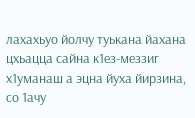лахахьуо йолчу туькана йахана цхьацца сайна к1ез-меззиг х1уманаш а эцна йуха йирзина, со 1ачу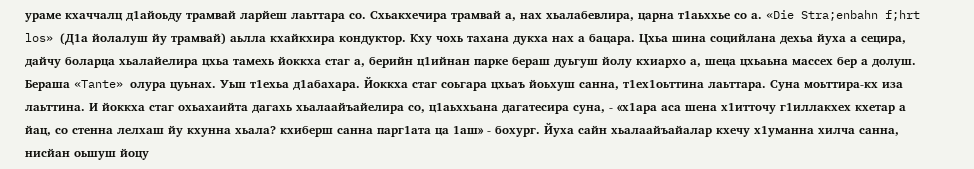ураме кхаччалц д1айоьду трамвай ларйеш лаьттара со. Схьакхечира трамвай а, нах хьалабевлира, царна т1аьххье со а. «Die Stra;enbahn f;hrt los» (Д1а йолалуш йу трамвай) аьлла кхайкхира кондуктор. Кху чохь тахана дукха нах а бацара. Цхьа шина социйлана дехьа йуха а сецира, дайчу боларца хьалайелира цхьа тамехь йоккха стаг а, берийн ц1ийнан парке бераш дуьгуш йолу кхиархо а, шеца цхьаьна массех бер а долуш. Бераша «Tante» олура цуьнах. Уьш т1ехьа д1абахара. Йоккха стаг соьгара цхьаъ йоьхуш санна, т1ех1оьттина лаьттара. Суна моьттира-кх иза лаьттина. И йоккха стаг охьахаийта дагахь хьалаайъайелира со, ц1аьххьана дагатесира суна, - «х1ара аса шена х1итточу г1иллакхех кхетар а йац, со стенна лелхаш йу кхунна хьала? кхиберш санна парг1ата ца 1аш» - бохург. Йуха сайн хьалаайъайалар кхечу х1уманна хилча санна, нисйан оьшуш йоцу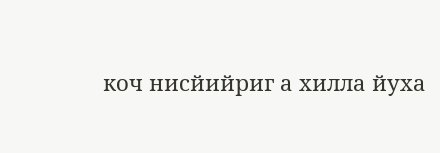коч нисйийриг а хилла йуха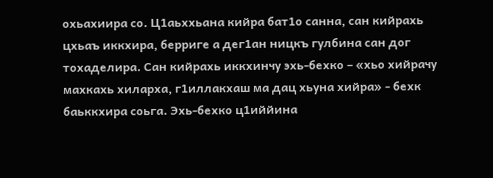охьахиира со. Ц1аьххьана кийра бат1о санна, сан кийрахь цхьаъ иккхира, берриге а дег1ан ницкъ гулбина сан дог тохаделира. Сан кийрахь иккхинчу эхь-бехко – «хьо хийрачу махкахь хиларха, г1иллакхаш ма дац хьуна хийра» - бехк баьккхира соьга. Эхь-бехко ц1иййина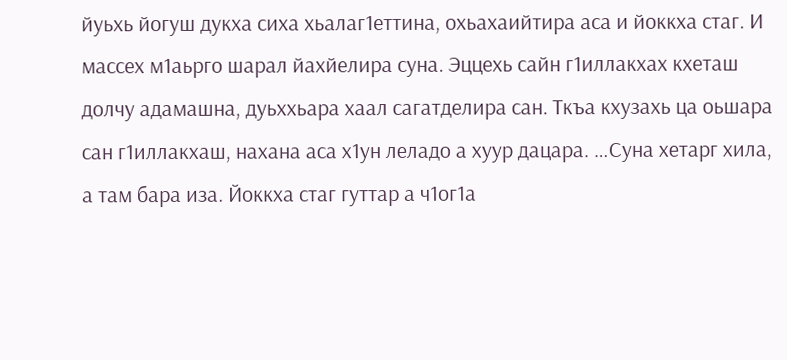йуьхь йогуш дукха сиха хьалаг1еттина, охьахаийтира аса и йоккха стаг. И массех м1аьрго шарал йахйелира суна. Эццехь сайн г1иллакхах кхеташ долчу адамашна, дуьххьара хаал сагатделира сан. Ткъа кхузахь ца оьшара сан г1иллакхаш, нахана аса х1ун леладо а хуур дацара. …Суна хетарг хила, а там бара иза. Йоккха стаг гуттар а ч1ог1а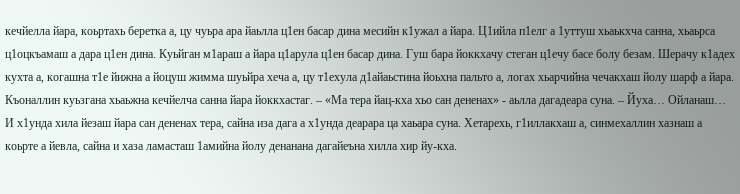кечйелла йара, коьртахь беретка а, цу чуьра ара йаьлла ц1ен басар дина месийн к1ужал а йара. Ц1ийла п1елг а 1уттуш хьаькхча санна, хьаьрса ц1оцкъамаш а дара ц1ен дина. Куьйган м1араш а йара ц1арула ц1ен басар дина. Гуш бара йоккхачу стеган ц1ечу басе болу безам. Шерачу к1адех кухта а, когашна т1е йижна а йоцуш жимма шуьйра хеча а, цу т1ехула д1айаьстина йоьхна пальто а, логах хьарчийна чечакхаш йолу шарф а йара. Къоналлин куьзгана хьаьжна кечйелча санна йара йоккхастаг. – «Ма тера йац-кха хьо сан дененах» - аьлла дагадеара суна. – Йуха… Ойланаш… И х1унда хила йезаш йара сан дененах тера, сайна иза дага а х1унда деарара ца хаьара суна. Хетарехь, г1иллакхаш а, синмехаллин хазнаш а коьрте а йевла, сайна и хаза ламасташ 1амийна йолу денанана дагайеъна хилла хир йу-кха.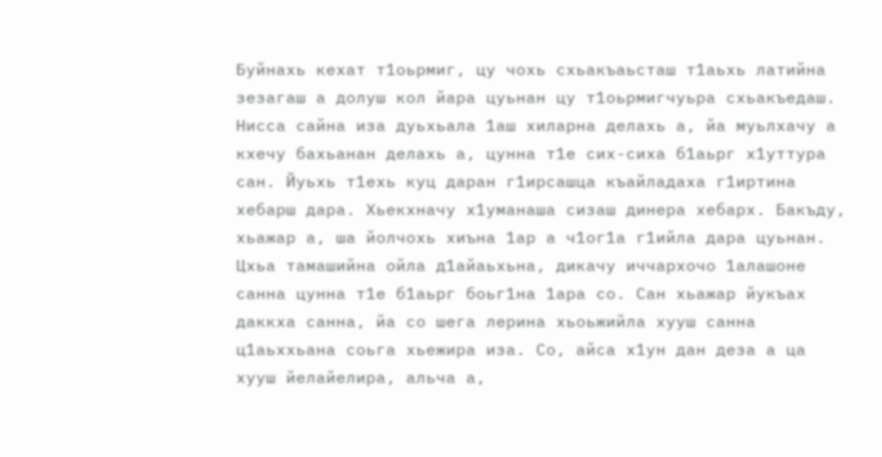Буйнахь кехат т1оьрмиг, цу чохь схьакъаьсташ т1аьхь латийна зезагаш а долуш кол йара цуьнан цу т1оьрмигчуьра схьакъедаш. Нисса сайна иза дуьхьала 1аш хиларна делахь а, йа муьлхачу а кхечу бахьанан делахь а, цунна т1е сих-сиха б1аьрг х1уттура сан. Йуьхь т1ехь куц даран г1ирсашца къайладаха г1иртина хебарш дара. Хьекхначу х1уманаша сизаш динера хебарх. Бакъду, хьажар а, ша йолчохь хиъна 1ар а ч1ог1а г1ийла дара цуьнан. Цхьа тамашийна ойла д1айаьхьна, дикачу иччархочо 1алашоне санна цунна т1е б1аьрг боьг1на 1ара со. Сан хьажар йукъах даккха санна, йа со шега лерина хьоьжийла хууш санна ц1аьххьана соьга хьежира иза. Со, айса х1ун дан деза а ца хууш йелайелира, альча а,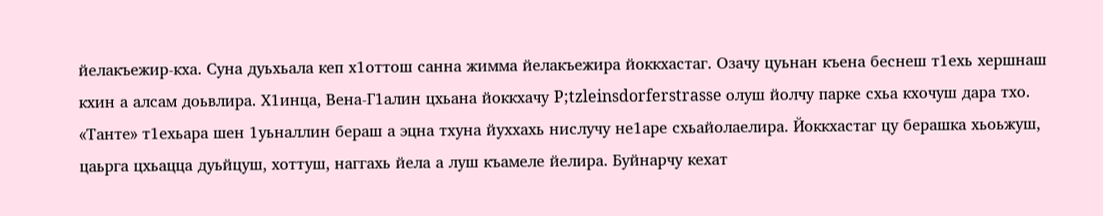йелакъежир-кха. Суна дуьхьала кеп х1оттош санна жимма йелакъежира йоккхастаг. Озачу цуьнан къена беснеш т1ехь хершнаш кхин а алсам доьвлира. Х1инца, Вена-Г1алин цхьана йоккхачу P;tzleinsdorferstrasse олуш йолчу парке схьа кхочуш дара тхо. «Танте» т1ехьара шен 1уьналлин бераш а эцна тхуна йуххахь нислучу не1аре схьайолаелира. Йоккхастаг цу берашка хьоьжуш, цаьрга цхьацца дуьйцуш, хоттуш, наггахь йела а луш къамеле йелира. Буйнарчу кехат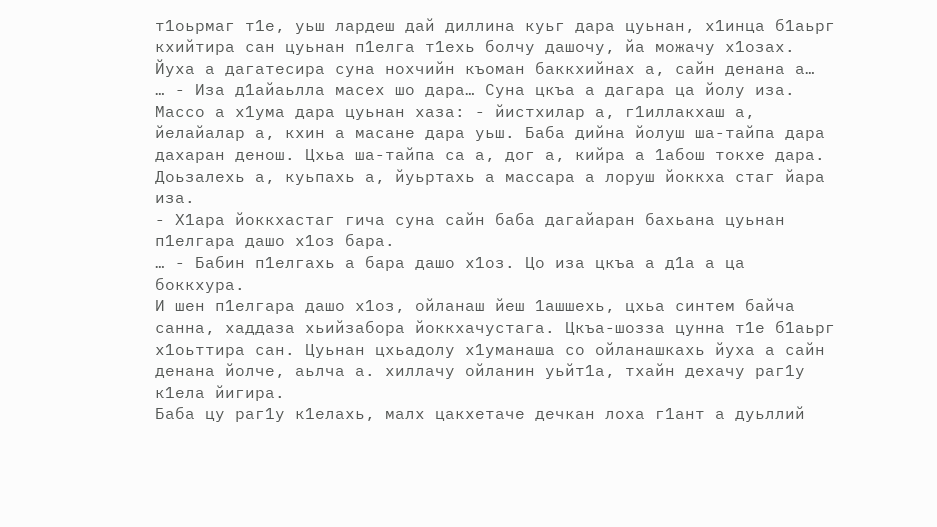т1оьрмаг т1е, уьш лардеш дай диллина куьг дара цуьнан, х1инца б1аьрг кхийтира сан цуьнан п1елга т1ехь болчу дашочу, йа можачу х1озах. Йуха а дагатесира суна нохчийн къоман баккхийнах а, сайн денана а…
… - Иза д1айаьлла масех шо дара… Суна цкъа а дагара ца йолу иза. Массо а х1ума дара цуьнан хаза: - йистхилар а, г1иллакхаш а, йелайалар а, кхин а масане дара уьш. Баба дийна йолуш ша-тайпа дара дахаран денош. Цхьа ша-тайпа са а, дог а, кийра а 1абош токхе дара. Доьзалехь а, куьпахь а, йуьртахь а массара а лоруш йоккха стаг йара иза.
- Х1ара йоккхастаг гича суна сайн баба дагайаран бахьана цуьнан п1елгара дашо х1оз бара.
… - Бабин п1елгахь а бара дашо х1оз. Цо иза цкъа а д1а а ца боккхура.
И шен п1елгара дашо х1оз, ойланаш йеш 1ашшехь, цхьа синтем байча санна, хаддаза хьийзабора йоккхачустага. Цкъа-шозза цунна т1е б1аьрг х1оьттира сан. Цуьнан цхьадолу х1уманаша со ойланашкахь йуха а сайн денана йолче, аьлча а. хиллачу ойланин уьйт1а, тхайн дехачу раг1у к1ела йигира.
Баба цу раг1у к1елахь, малх цакхетаче дечкан лоха г1ант а дуьллий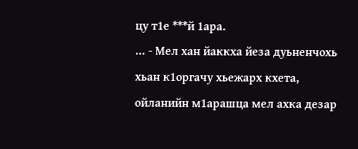цу т1е ***й 1ара.
… - Мел хан йаккха йеза дуьненчохь хьан к1оргачу хьежарх кхета, ойланийн м1арашца мел ахка дезар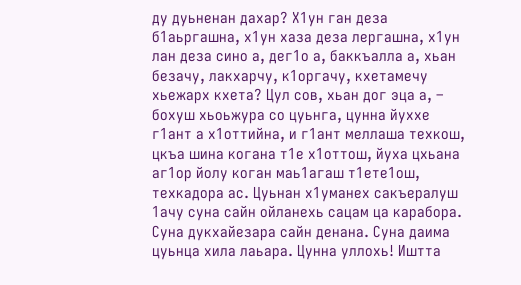ду дуьненан дахар? Х1ун ган деза б1аьргашна, х1ун хаза деза лергашна, х1ун лан деза сино а, дег1о а, баккъалла а, хьан безачу, лакхарчу, к1оргачу, кхетамечу хьежарх кхета? Цул сов, хьан дог эца а, – бохуш хьоьжура со цуьнга, цунна йуххе г1ант а х1оттийна, и г1ант меллаша техкош, цкъа шина когана т1е х1оттош, йуха цхьана аг1ор йолу коган маь1агаш т1ете1ош, техкадора ас. Цуьнан х1уманех сакъералуш 1ачу суна сайн ойланехь сацам ца карабора. Суна дукхайезара сайн денана. Суна даима цуьнца хила лаьара. Цунна уллохь! Иштта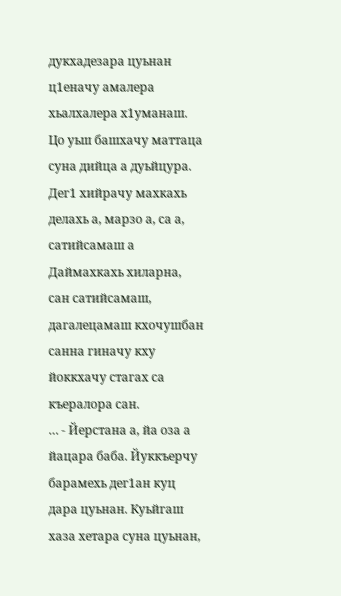дукхадезара цуьнан ц1еначу амалера хьалхалера х1уманаш. Цо уьш башхачу маттаца суна дийца а дуьйцура.
Дег1 хийрачу махкахь делахь а, марзо а, са а, сатийсамаш а Даймахкахь хиларна, сан сатийсамаш, дагалецамаш кхочушбан санна гиначу кху йоккхачу стагах са къералора сан.
… - Йерстана а, йа оза а йацара баба. Йуккъерчу барамехь дег1ан куц дара цуьнан. Куьйгаш хаза хетара суна цуьнан,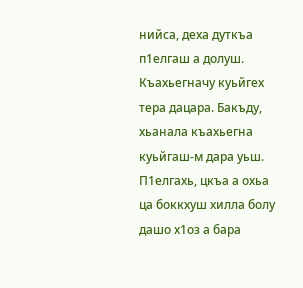нийса, деха дуткъа п1елгаш а долуш. Къахьегначу куьйгех тера дацара. Бакъду, хьанала къахьегна куьйгаш-м дара уьш. П1елгахь, цкъа а охьа ца боккхуш хилла болу дашо х1оз а бара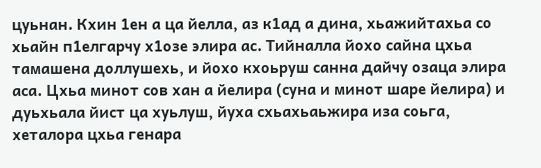цуьнан. Кхин 1ен а ца йелла, аз к1ад а дина, хьажийтахьа со хьайн п1елгарчу х1озе элира ас. Тийналла йохо сайна цхьа тамашена доллушехь, и йохо кхоьруш санна дайчу озаца элира аса. Цхьа минот сов хан а йелира (суна и минот шаре йелира) и дуьхьала йист ца хуьлуш, йуха схьахьаьжира иза соьга, хеталора цхьа генара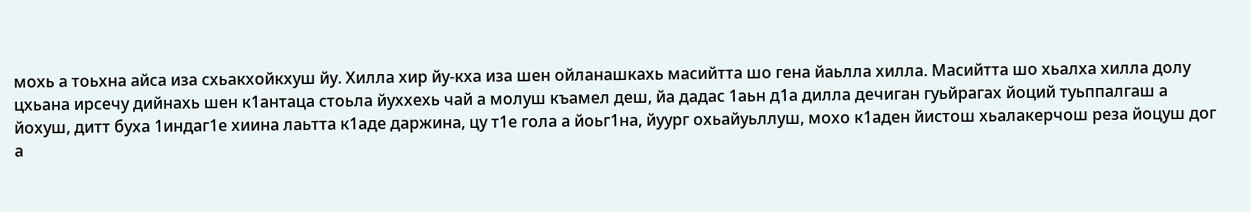мохь а тоьхна айса иза схьакхойкхуш йу. Хилла хир йу-кха иза шен ойланашкахь масийтта шо гена йаьлла хилла. Масийтта шо хьалха хилла долу цхьана ирсечу дийнахь шен к1антаца стоьла йуххехь чай а молуш къамел деш, йа дадас 1аьн д1а дилла дечиган гуьйрагах йоций туьппалгаш а йохуш, дитт буха 1индаг1е хиина лаьтта к1аде даржина, цу т1е гола а йоьг1на, йуург охьайуьллуш, мохо к1аден йистош хьалакерчош реза йоцуш дог а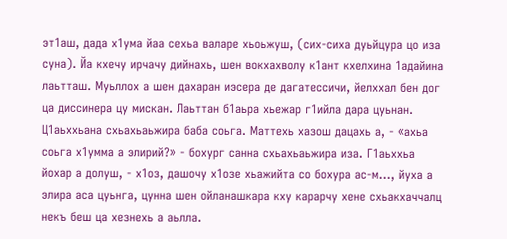эт1аш, дада х1ума йаа сехьа валаре хьоьжуш, (сих-сиха дуьйцура цо иза суна). Йа кхечу ирчачу дийнахь, шен вокхахволу к1ант кхелхина 1адайина лаьтташ. Муьллох а шен дахаран иэсера де дагатессичи, йелххал бен дог ца диссинера цу мискан. Лаьттан б1аьра хьежар г1ийла дара цуьнан. Ц1аьххьана схьахьаьжира баба соьга. Маттехь хазош дацахь а, - «ахьа соьга х1умма а элирий?» - бохург санна схьахьаьжира иза. Г1аьххьа йохар а долуш, - х1оз, дашочу х1озе хьажийта со бохура ас-м…, йуха а элира аса цуьнга, цунна шен ойланашкара кху карарчу хене схьакхаччалц некъ беш ца хезнехь а аьлла.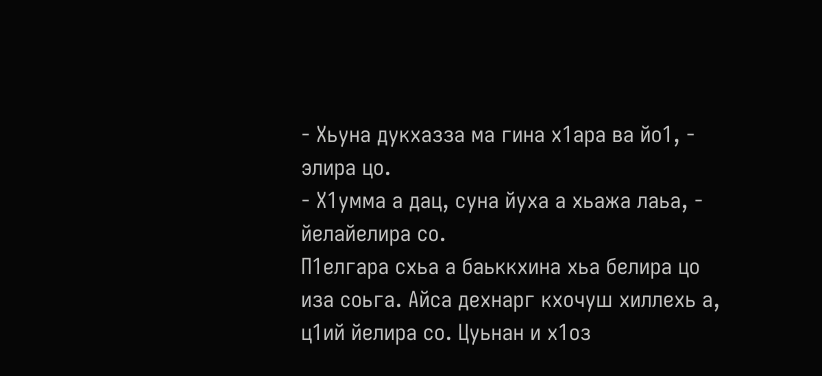- Хьуна дукхазза ма гина х1ара ва йо1, - элира цо.
- Х1умма а дац, суна йуха а хьажа лаьа, - йелайелира со.
П1елгара схьа а баьккхина хьа белира цо иза соьга. Айса дехнарг кхочуш хиллехь а, ц1ий йелира со. Цуьнан и х1оз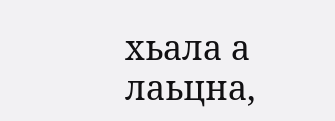хьала а лаьцна,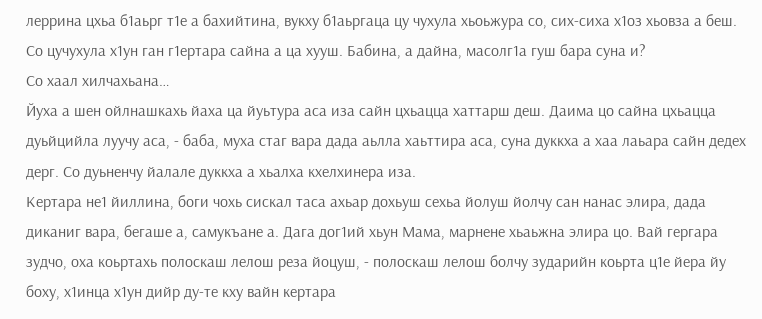леррина цхьа б1аьрг т1е а бахийтина, вукху б1аьргаца цу чухула хьоьжура со, сих-сиха х1оз хьовза а беш. Со цучухула х1ун ган г1ертара сайна а ца хууш. Бабина, а дайна, масолг1а гуш бара суна и?
Со хаал хилчахьана…
Йуха а шен ойлнашкахь йаха ца йуьтура аса иза сайн цхьацца хаттарш деш. Даима цо сайна цхьацца дуьйцийла луучу аса, - баба, муха стаг вара дада аьлла хаьттира аса, суна дуккха а хаа лаьара сайн дедех дерг. Со дуьненчу йалале дуккха а хьалха кхелхинера иза.
Кертара не1 йиллина, боги чохь сискал таса ахьар дохьуш сехьа йолуш йолчу сан нанас элира, дада диканиг вара, бегаше а, самукъане а. Дага дог1ий хьун Мама, марнене хьаьжна элира цо. Вай гергара зудчо, оха коьртахь полоскаш лелош реза йоцуш, - полоскаш лелош болчу зударийн коьрта ц1е йера йу боху, х1инца х1ун дийр ду-те кху вайн кертара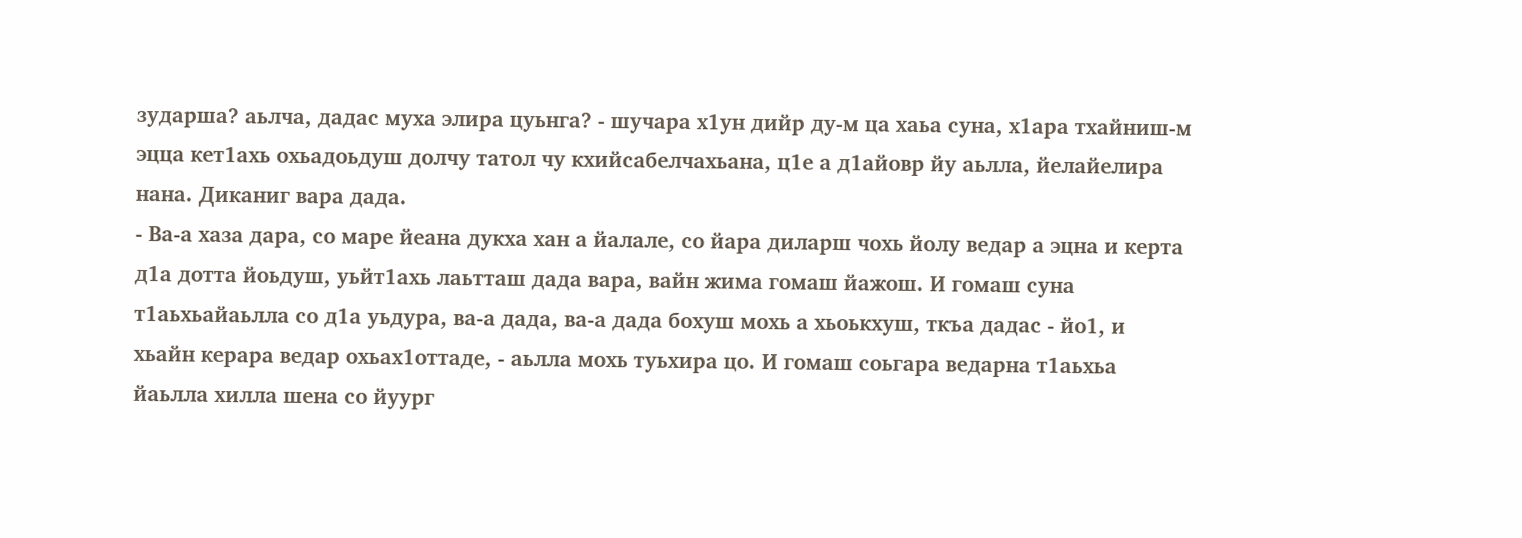зударша? аьлча, дадас муха элира цуьнга? - шучара х1ун дийр ду-м ца хаьа суна, х1ара тхайниш-м эцца кет1ахь охьадоьдуш долчу татол чу кхийсабелчахьана, ц1е а д1айовр йу аьлла, йелайелира нана. Диканиг вара дада.
- Ва-а хаза дара, со маре йеана дукха хан а йалале, со йара диларш чохь йолу ведар а эцна и керта д1а дотта йоьдуш, уьйт1ахь лаьтташ дада вара, вайн жима гомаш йажош. И гомаш суна т1аьхьайаьлла со д1а уьдура, ва-а дада, ва-а дада бохуш мохь а хьоькхуш, ткъа дадас - йо1, и хьайн керара ведар охьах1оттаде, - аьлла мохь туьхира цо. И гомаш соьгара ведарна т1аьхьа йаьлла хилла шена со йуург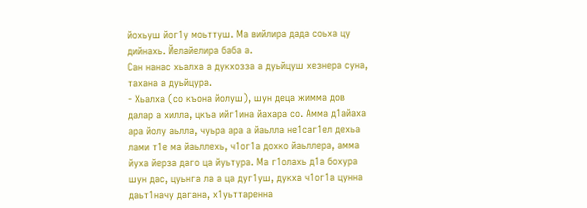йохьуш йог1у моьттуш. Ма вийлира дада соьха цу дийнахь. Йелайелира баба а.
Сан нанас хьалха а дукхозза а дуьйцуш хезнера суна, тахана а дуьйцура.
- Хьалха (со къона йолуш), шун деца жимма дов далар а хилла, цкъа ийг1ина йахара со. Амма д1айаха ара йолу аьлла, чуьра ара а йаьлла не1саг1ел дехьа лами т1е ма йаьллехь, ч1ог1а дохко йаьллера, амма йуха йерза даго ца йуьтура. Ма г1олахь д1а бохура шун дас, цуьнга ла а ца дуг1уш, дукха ч1ог1а цунна даьт1начу дагана, х1уьттаренна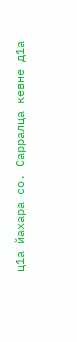ц1а йахара со. Сарралца кевне д1а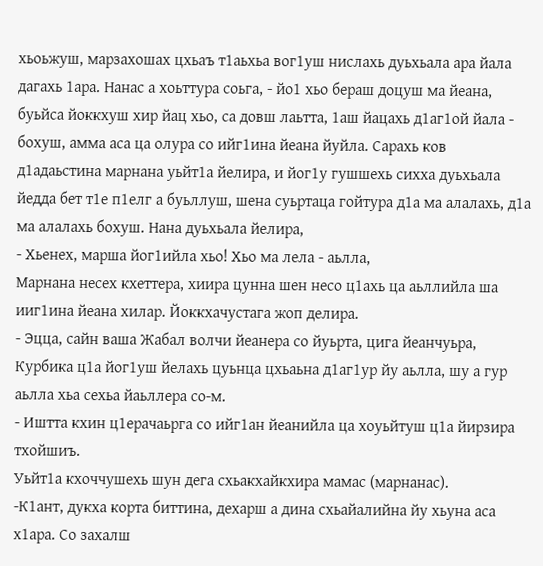хьоьжуш, марзахошах цхьаъ т1аьхьа вог1уш нислахь дуьхьала ара йала дагахь 1ара. Нанас а хоьттура соьга, - йо1 хьо бераш доцуш ма йеана, буьйса йоккхуш хир йац хьо, са довш лаьтта, 1аш йацахь д1аг1ой йала - бохуш, амма аса ца олура со ийг1ина йеана йуйла. Сарахь ков д1адаьстина марнана уьйт1а йелира, и йог1у гушшехь сихха дуьхьала йедда бет т1е п1елг а буьллуш, шена суьртаца гойтура д1а ма алалахь, д1а ма алалахь бохуш. Нана дуьхьала йелира,
- Хьенех, марша йог1ийла хьо! Хьо ма лела - аьлла,
Марнана несех кхеттера, хиира цунна шен несо ц1ахь ца аьллийла ша ииг1ина йеана хилар. Йоккхачустага жоп делира.
- Эцца, сайн ваша Жабал волчи йеанера со йуьрта, цига йеанчуьра, Курбика ц1а йог1уш йелахь цуьнца цхьаьна д1аг1ур йу аьлла, шу а гур аьлла хьа сехьа йаьллера со-м.
- Иштта кхин ц1ерачаьрга со ийг1ан йеанийла ца хоуьйтуш ц1а йирзира тхойшиъ.
Уьйт1а кхоччушехь шун дега схьакхайкхира мамас (марнанас).
-К1ант, дукха корта биттина, дехарш а дина схьайалийна йу хьуна аса х1ара. Со захалш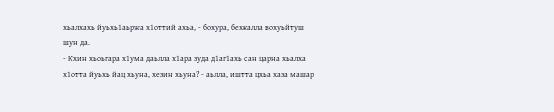хьалхахь йуьхь1аьржа х1оттий ахьа, - бохура, бехкалла вохуьйтуш шун да.
- Кхин хьоьгара х1ума даьлла х1ара зуда д1аг1ахь сан царна хьалха х1отта йуьхь йац хьуна, хезин хьуна? - аьлла, иштта цхьа хаза машар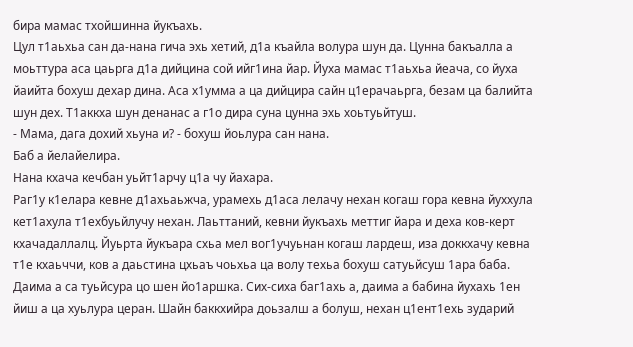бира мамас тхойшинна йукъахь.
Цул т1аьхьа сан да-нана гича эхь хетий, д1а къайла волура шун да. Цунна бакъалла а моьттура аса цаьрга д1а дийцина сой ийг1ина йар. Йуха мамас т1аьхьа йеача, со йуха йаийта бохуш дехар дина. Аса х1умма а ца дийцира сайн ц1ерачаьрга, безам ца балийта шун дех. Т1аккха шун денанас а г1о дира суна цунна эхь хоьтуьйтуш.
- Мама, дага дохий хьуна и? - бохуш йоьлура сан нана.
Баб а йелайелира.
Нана кхача кечбан уьйт1арчу ц1а чу йахара.
Раг1у к1елара кевне д1ахьаьжча, урамехь д1аса лелачу нехан когаш гора кевна йуххула кет1ахула т1ехбуьйлучу нехан. Лаьттаний, кевни йукъахь меттиг йара и деха ков-керт кхачадаллалц. Йуьрта йукъара схьа мел вог1учуьнан когаш лардеш, иза доккхачу кевна т1е кхаьччи, ков а даьстина цхьаъ чоьхьа ца волу техьа бохуш сатуьйсуш 1ара баба. Даима а са туьйсура цо шен йо1аршка. Сих-сиха баг1ахь а, даима а бабина йухахь 1ен йиш а ца хуьлура церан. Шайн баккхийра доьзалш а болуш, нехан ц1ент1ехь зударий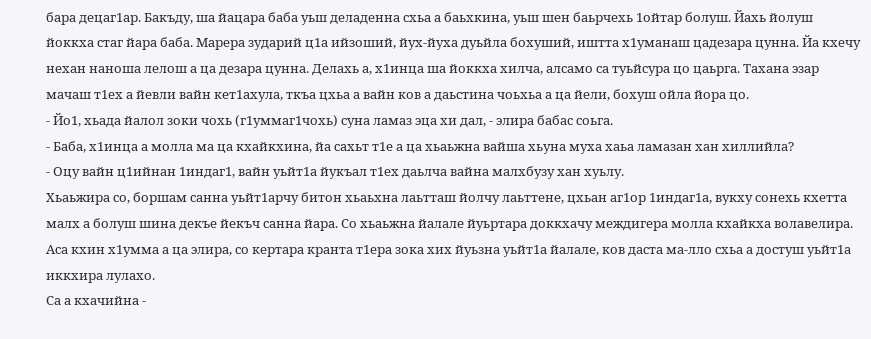бара децаг1ар. Бакъду, ша йацара баба уьш деладенна схьа а баьхкина, уьш шен баьрчехь 1ойтар болуш. Йахь йолуш йоккха стаг йара баба. Марера зударий ц1а ийзоший, йух-йуха дуьйла бохуший, иштта х1уманаш цадезара цунна. Йа кхечу нехан наноша лелош а ца дезара цунна. Делахь а, х1инца ша йоккха хилча, алсамо са туьйсура цо цаьрга. Тахана эзар мачаш т1ех а йевли вайн кет1ахула, ткъа цхьа а вайн ков а даьстина чоьхьа а ца йели, бохуш ойла йора цо.
- Йо1, хьада йалол зоки чохь (г1уммаг1чохь) суна ламаз эца хи дал, - элира бабас соьга.
- Баба, х1инца а молла ма ца кхайкхина, йа сахьт т1е а ца хьаьжна вайша хьуна муха хаьа ламазан хан хиллийла?
- Оцу вайн ц1ийнан 1индаг1, вайн уьйт1а йукъал т1ех даьлча вайна малхбузу хан хуьлу.
Хьаьжира со, боршам санна уьйт1арчу битон хьаьхна лаьтташ йолчу лаьттене, цхьан аг1ор 1индаг1а, вукху сонехь кхетта малх а болуш шина декъе йекъч санна йара. Со хьаьжна йалале йуьртара доккхачу междигера молла кхайкха волавелира. Аса кхин х1умма а ца элира, со кертара кранта т1ера зока хих йуьзна уьйт1а йалале, ков даста ма-лло схьа а достуш уьйт1а иккхира лулахо.
Са а кхачийна -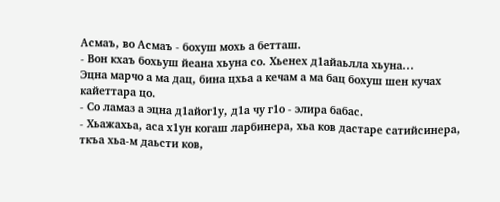Асмаъ, во Асмаъ - бохуш мохь а бетташ.
- Вон кхаъ бохьуш йеана хьуна со. Хьенех д1айаьлла хьуна...
Эцна марчо а ма дац, бина цхьа а кечам а ма бац бохуш шен кучах кайеттара цо.
- Со ламаз а эцна д1айог1у, д1а чу г1о - элира бабас.
- Хьажахьа, аса х1ун когаш ларбинера, хьа ков дастаре сатийсинера, ткъа хьа-м даьсти ков,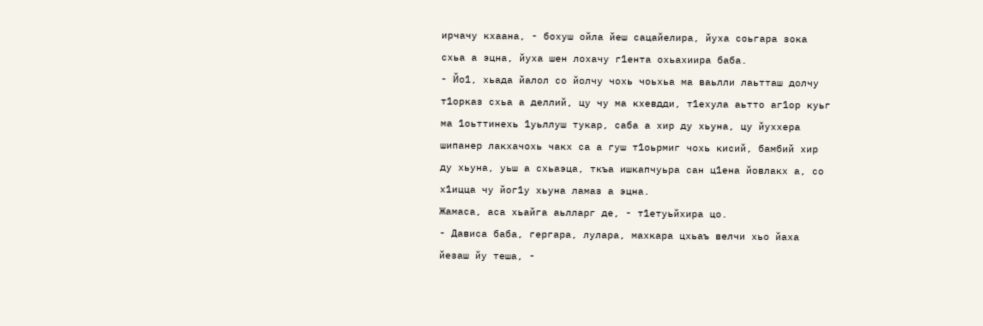ирчачу кхаана, - бохуш ойла йеш сацайелира, йуха соьгара зока схьа а эцна, йуха шен лохачу г1ента охьахиира баба.
- Йо1, хьада йалол со йолчу чохь чоьхьа ма ваьлли лаьтташ долчу т1орказ схьа а деллий, цу чу ма кхевдди, т1ехула аьтто аг1ор куьг ма 1оьттинехь 1уьллуш тукар, саба а хир ду хьуна, цу йуххера шипанер лакхачохь чакх са а гуш т1оьрмиг чохь кисий, бамбий хир ду хьуна, уьш а схьаэца, ткъа ишкапчуьра сан ц1ена йовлакх а, со х1ицца чу йог1у хьуна ламаз а эцна.
Жамаса, аса хьайга аьлларг де, - т1етуьйхира цо.
- Дависа баба, гергара, лулара, махкара цхьаъ велчи хьо йаха йезаш йу теша, -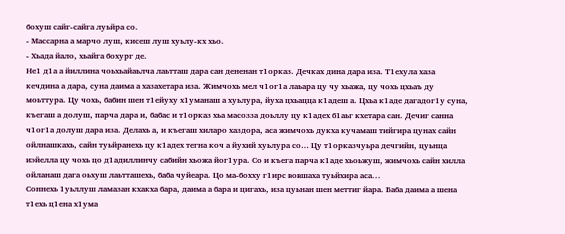бохуш сайг-сайга луьйра со.
- Массарна а марчо луш, кисеш луш хуьлу-кх хьо.
- Хьада йало, хьайга бохург де.
Не1 д1а а йиллина чоьхьайаьлча лаьтташ дара сан дененан т1орказ. Дечках дина дара иза. Т1ехула хаза кечдина а дара, суна даима а хазахетара иза. Жимчохь мел ч1ог1а лаьара цу чу хьажа, цу чохь цхьаъ ду моьттура. Цу чохь, бабин шен т1ейуху х1уманаш а хуьлура, йуха цхьацца к1адеш а. Цхьа к1аде дагадог1у суна, къегаш а долуш, парча дара и, бабас и т1орказ хьа масозза доьллу цу к1адех б1аьг кхетара сан. Дечиг санна ч1ог1а долуш дара иза. Делахь а, и къегаш хиларо хаздора, аса жимчохь дукха кучамаш тийгира цунах сайн ойлнашкахь, сайн туьйранехь цу к1адех тегна коч а йухий хуьлура со… Цу т1орказчуьра дечгийн, цуьнца иэйелла цу чохь цо д1адиллинчу сабийн хьожа йог1ура. Со и къега парча к1аде хьоьжуш, жимчохь сайн хилла ойланаш дага оьхуш лаьтташехь, баба чуйеара. Цо ма-бохху г1ирс вовшаха туьйхира аса...
Соннехь 1уьллуш ламазан кхакха бара, даима а бара и цигахь, иза цуьнан шен меттиг йара. Баба даима а шена т1ехь ц1ена х1ума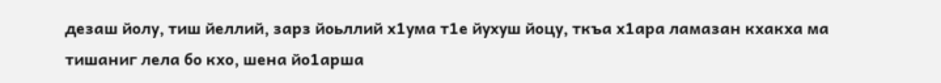дезаш йолу, тиш йеллий, зарз йоьллий х1ума т1е йухуш йоцу, ткъа х1ара ламазан кхакха ма тишаниг лела бо кхо, шена йо1арша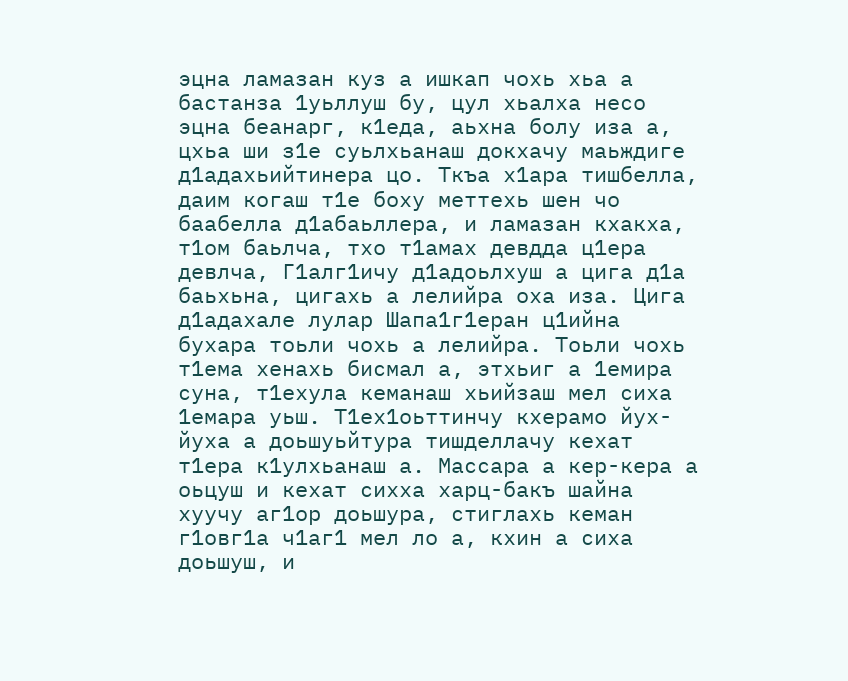эцна ламазан куз а ишкап чохь хьа а бастанза 1уьллуш бу, цул хьалха несо эцна беанарг, к1еда, аьхна болу иза а, цхьа ши з1е суьлхьанаш докхачу маьждиге д1адахьийтинера цо. Ткъа х1ара тишбелла, даим когаш т1е боху меттехь шен чо баабелла д1абаьллера, и ламазан кхакха, т1ом баьлча, тхо т1амах девдда ц1ера девлча, Г1алг1ичу д1адоьлхуш а цига д1а баьхьна, цигахь а лелийра оха иза. Цига д1адахале лулар Шапа1г1еран ц1ийна бухара тоьли чохь а лелийра. Тоьли чохь т1ема хенахь бисмал а, этхьиг а 1емира суна, т1ехула кеманаш хьийзаш мел сиха 1емара уьш. Т1ех1оьттинчу кхерамо йух-йуха а доьшуьйтура тишделлачу кехат т1ера к1улхьанаш а. Массара а кер-кера а оьцуш и кехат сихха харц-бакъ шайна хуучу аг1ор доьшура, стиглахь кеман г1овг1а ч1аг1 мел ло а, кхин а сиха доьшуш, и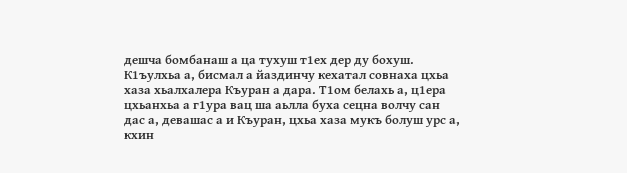дешча бомбанаш а ца тухуш т1ех дер ду бохуш. К1ъулхьа а, бисмал а йаздинчу кехатал совнаха цхьа хаза хьалхалера Къуран а дара. Т1ом белахь а, ц1ера цхьанхьа а г1ура вац ша аьлла буха сецна волчу сан дас а, девашас а и Къуран, цхьа хаза мукъ болуш урс а, кхин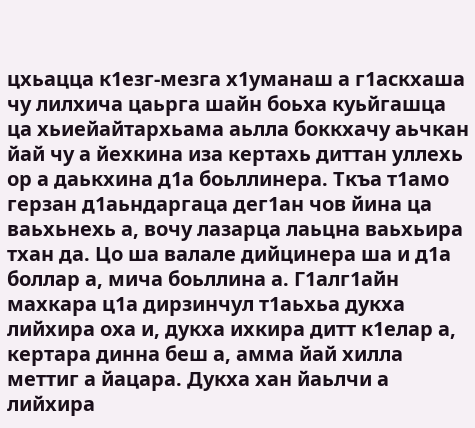цхьацца к1езг-мезга х1уманаш а г1аскхаша чу лилхича цаьрга шайн боьха куьйгашца ца хьиейайтархьама аьлла боккхачу аьчкан йай чу а йехкина иза кертахь диттан уллехь ор а даькхина д1а боьллинера. Ткъа т1амо герзан д1аьндаргаца дег1ан чов йина ца ваьхьнехь а, вочу лазарца лаьцна ваьхьира тхан да. Цо ша валале дийцинера ша и д1а боллар а, мича боьллина а. Г1алг1айн махкара ц1а дирзинчул т1аьхьа дукха лийхира оха и, дукха ихкира дитт к1елар а, кертара динна беш а, амма йай хилла меттиг а йацара. Дукха хан йаьлчи а лийхира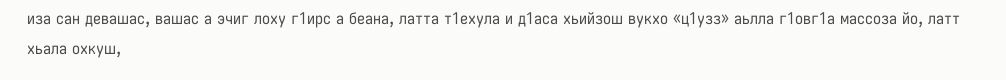иза сан девашас, вашас а эчиг лоху г1ирс а беана, латта т1ехула и д1аса хьийзош вукхо «ц1узз» аьлла г1овг1а массоза йо, латт хьала охкуш,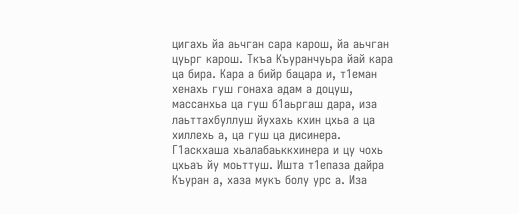цигахь йа аьчган сара карош, йа аьчган цуьрг карош. Ткъа Къуранчуьра йай кара ца бира. Кара а бийр бацара и, т1еман хенахь гуш гонаха адам а доцуш, массанхьа ца гуш б1аьргаш дара, иза лаьттахбуллуш йухахь кхин цхьа а ца хиллехь а, ца гуш ца дисинера.
Г1аскхаша хьалабаьккхинера и цу чохь цхьаъ йу моьттуш. Ишта т1епаза дайра Къуран а, хаза мукъ болу урс а. Иза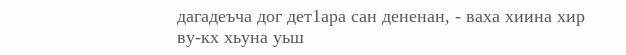дагадеъча дог дет1ара сан дененан, - ваха хиина хир ву-кх хьуна уьш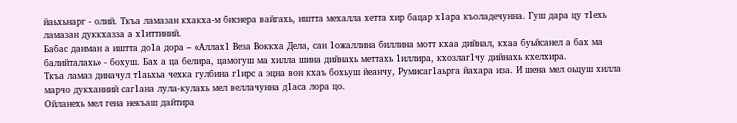йаьхьнарг - олий. Ткъа ламазан кхакха-м биснера вайгахь, иштта мехалла хетта хир бацар х1ара къоладечунна. Гуш дара цу т1ехь ламазан дуккхазза а х1иттиний.
Бабас даиман а иштта до1а дора – «Аллах1 Веза Воккха Дела, сан 1ожаллина биллина мотт кхаа дийнал, кхаа буьйсанел а бах ма балийталахь» - бохуш. Бах а ца белира, цамогуш ма хилла шина дийнахь меттахь 1иллира, кхозлаг1чу дийнахь кхелхира.
Ткъа ламаз диначул т1аьхьа чехка гулбина г1ирс а эцна вон кхаъ бохьуш йеанчу, Румисаг1аьрга йахара иза. И шена мел оьцуш хилла марчо дукханний саг1ана лула-кулахь мел веллачунна д1аса лора цо.
Ойланехь мел гена некъаш дайтира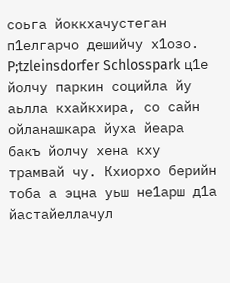соьга йоккхачустеган п1елгарчо дешийчу х1озо.
P;tzleinsdorfer Schlosspark ц1е йолчу паркин социйла йу аьлла кхайкхира, со сайн ойланашкара йуха йеара бакъ йолчу хена кху трамвай чу. Кхиорхо берийн тоба а эцна уьш не1арш д1а йастайеллачул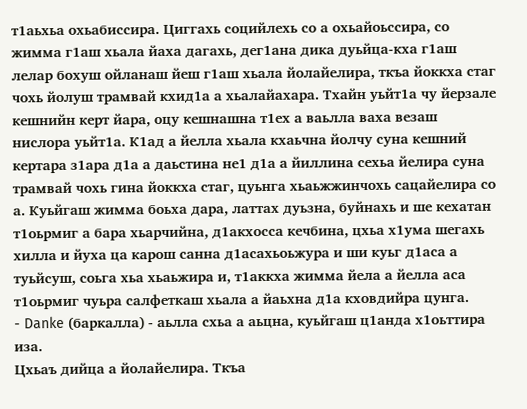т1аьхьа охьабиссира. Циггахь социйлехь со а охьайоьссира, со жимма г1аш хьала йаха дагахь, дег1ана дика дуьйца-кха г1аш лелар бохуш ойланаш йеш г1аш хьала йолайелира, ткъа йоккха стаг чохь йолуш трамвай кхид1а а хьалайахара. Тхайн уьйт1а чу йерзале кешнийн керт йара, оцу кешнашна т1ех а ваьлла ваха везаш нислора уьйт1а. К1ад а йелла хьала кхаьчна йолчу суна кешний кертара з1ара д1а а даьстина не1 д1а а йиллина сехьа йелира суна трамвай чохь гина йоккха стаг, цуьнга хьаьжжинчохь сацайелира со а. Куьйгаш жимма боьха дара, латтах дуьзна, буйнахь и ше кехатан т1оьрмиг а бара хьарчийна, д1акхосса кечбина, цхьа х1ума шегахь хилла и йуха ца карош санна д1асахьоьжура и ши куьг д1аса а туьйсуш, соьга хьа хьаьжира и, т1аккха жимма йела а йелла аса т1оьрмиг чуьра салфеткаш хьала а йаьхна д1а кховдийра цунга.
- Danke (баркалла) - аьлла схьа а аьцна, куьйгаш ц1анда х1оьттира иза.
Цхьаъ дийца а йолайелира. Ткъа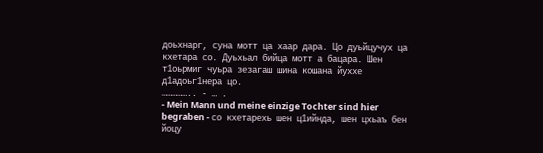доьхнарг, суна мотт ца хаар дара. Цо дуьйцучух ца кхетара со. Дуьхьал бийца мотт а бацара. Шен т1оьрмиг чуьра зезагаш шина кошана йуххе д1адоьг1нера цо.
…………….. - … .
- Mein Mann und meine einzige Tochter sind hier begraben - со кхетарехь шен ц1ийнда, шен цхьаъ бен йоцу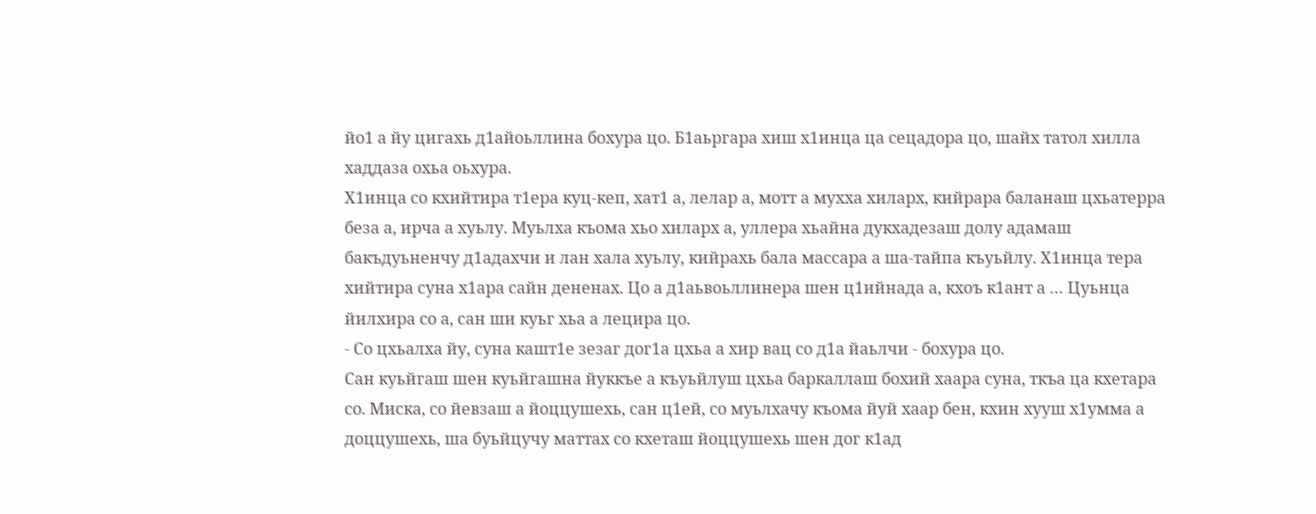йо1 а йу цигахь д1айоьллина бохура цо. Б1аьргара хиш х1инца ца сецадора цо, шайх татол хилла хаддаза охьа оьхура.
Х1инца со кхийтира т1ера куц-кеп, хат1 а, лелар а, мотт а мухха хиларх, кийрара баланаш цхьатерра беза а, ирча а хуьлу. Муьлха къома хьо хиларх а, уллера хьайна дукхадезаш долу адамаш бакъдуьненчу д1адахчи и лан хала хуьлу, кийрахь бала массара а ша-тайпа къуьйлу. Х1инца тера хийтира суна х1ара сайн дененах. Цо а д1аьвоьллинера шен ц1ийнада а, кхоъ к1ант а … Цуьнца йилхира со а, сан ши куьг хьа а лецира цо.
- Со цхьалха йу, суна кашт1е зезаг дог1а цхьа а хир вац со д1а йаьлчи - бохура цо.
Сан куьйгаш шен куьйгашна йуккъе а къуьйлуш цхьа баркаллаш бохий хаара суна, ткъа ца кхетара со. Миска, со йевзаш а йоццушехь, сан ц1ей, со муьлхачу къома йуй хаар бен, кхин хууш х1умма а доццушехь, ша буьйцучу маттах со кхеташ йоццушехь шен дог к1ад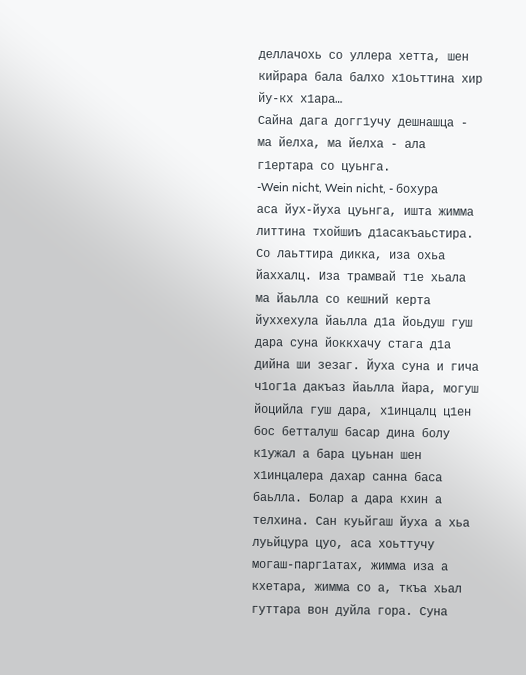деллачохь со уллера хетта, шен кийрара бала балхо х1оьттина хир йу-кх х1ара…
Сайна дага догг1учу дешнашца - ма йелха, ма йелха - ала г1ертара со цуьнга.
-Wein nicht, Wein nicht, - бохура аса йух-йуха цуьнга, ишта жимма литтина тхойшиъ д1асакъаьстира.
Со лаьттира дикка, иза охьа йаххалц. Иза трамвай т1е хьала ма йаьлла со кешний керта йуххехула йаьлла д1а йоьдуш гуш дара суна йоккхачу стага д1а дийна ши зезаг. Йуха суна и гича ч1ог1а дакъаз йаьлла йара, могуш йоцийла гуш дара, х1инцалц ц1ен бос бетталуш басар дина болу к1ужал а бара цуьнан шен х1инцалера дахар санна баса баьлла. Болар а дара кхин а телхина. Сан куьйгаш йуха а хьа луьйцура цуо, аса хоьттучу могаш-парг1атах, жимма иза а кхетара, жимма со а, ткъа хьал гуттара вон дуйла гора. Суна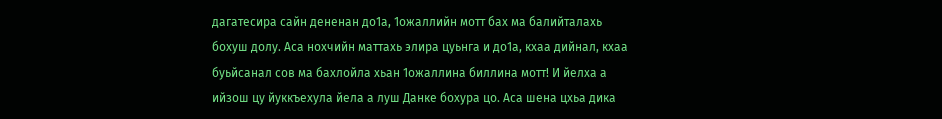дагатесира сайн дененан до1а, 1ожаллийн мотт бах ма балийталахь бохуш долу. Аса нохчийн маттахь элира цуьнга и до1а, кхаа дийнал, кхаа буьйсанал сов ма бахлойла хьан 1ожаллина биллина мотт! И йелха а ийзош цу йуккъехула йела а луш Данке бохура цо. Аса шена цхьа дика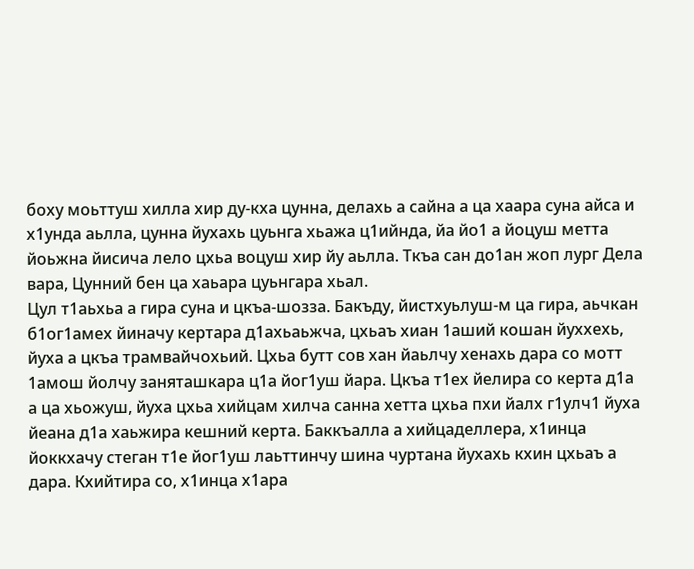боху моьттуш хилла хир ду-кха цунна, делахь а сайна а ца хаара суна айса и х1унда аьлла, цунна йухахь цуьнга хьажа ц1ийнда, йа йо1 а йоцуш метта йоьжна йисича лело цхьа воцуш хир йу аьлла. Ткъа сан до1ан жоп лург Дела вара, Цунний бен ца хаьара цуьнгара хьал.
Цул т1аьхьа а гира суна и цкъа-шозза. Бакъду, йистхуьлуш-м ца гира, аьчкан б1ог1амех йиначу кертара д1ахьаьжча, цхьаъ хиан 1аший кошан йуххехь, йуха а цкъа трамвайчохьий. Цхьа бутт сов хан йаьлчу хенахь дара со мотт 1амош йолчу заняташкара ц1а йог1уш йара. Цкъа т1ех йелира со керта д1а а ца хьожуш, йуха цхьа хийцам хилча санна хетта цхьа пхи йалх г1улч1 йуха йеана д1а хаьжира кешний керта. Баккъалла а хийцаделлера, х1инца йоккхачу стеган т1е йог1уш лаьттинчу шина чуртана йухахь кхин цхьаъ а дара. Кхийтира со, х1инца х1ара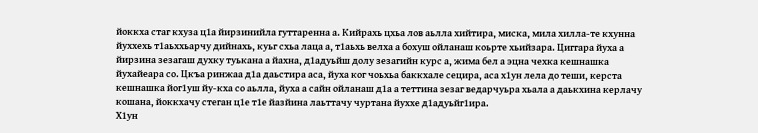йоккха стаг кхуза ц1а йирзинийла гуттаренна а. Кийрахь цхьа лов аьлла хийтира, миска, мила хилла-те кхунна йуххехь т1аьххьарчу дийнахь, куьг схьа лаца а, т1аьхь велха а бохуш ойланаш коьрте хьийзара. Циггара йуха а йирзина зезагаш духку туькана а йахна, д1адуьйш долу зезагийн курс а, жима бел а эцна чехка кешнашка йухайеара со. Цкъа ринжаа д1а даьстира аса, йуха ког чоьхьа баккхале сецира, аса х1ун лела до теши, керста кешнашка йог1уш йу-кха со аьлла, йуха а сайн ойланаш д1а а теттина зезаг ведарчуьра хьала а даькхина керлачу кошана, йоккхачу стеган ц1е т1е йазйина лаьттачу чуртана йуххе д1адуьйг1ира.
Х1ун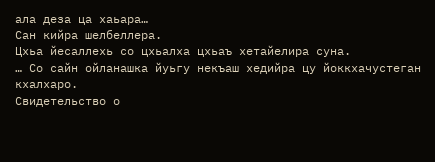ала деза ца хаьара…
Сан кийра шелбеллера.
Цхьа йесаллехь со цхьалха цхьаъ хетайелира суна.
… Со сайн ойланашка йуьгу некъаш хедийра цу йоккхачустеган кхалхаро.
Свидетельство о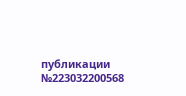публикации №223032200568